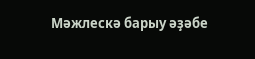Мәжлескә барыу әҙәбе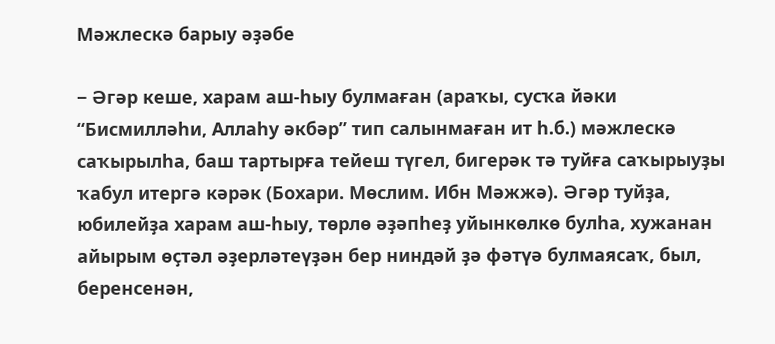Мәжлескә барыу әҙәбе

− Әгәр кеше, харам аш-һыу булмаған (араҡы, сусҡа йәки “Бисмилләһи, Аллаһу әкбәр” тип салынмаған ит һ.б.) мәжлескә саҡырылһа, баш тартырға тейеш түгел, бигерәк тә туйға саҡырыуҙы ҡабул итергә кәрәк (Бохари. Мөслим. Ибн Мәжжә). Әгәр туйҙа, юбилейҙа харам аш-һыу, төрлө әҙәпһеҙ уйынкөлкө булһа, хужанан айырым өҫтәл әҙерләтеүҙән бер ниндәй ҙә фәтүә булмаясаҡ, был, беренсенән,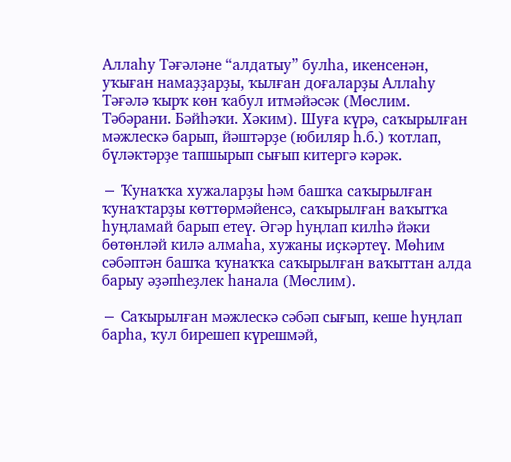Аллаһу Тәғәләне “алдатыу” булһа, икенсенән, уҡыған намаҙҙарҙы, ҡылған доғаларҙы Аллаһу Тәғәлә ҡырҡ көн ҡабул итмәйәсәк (Мөслим. Тәбәрани. Бәйһәҡи. Хәким). Шуға күрә, саҡырылған мәжлескә барып, йәштәрҙе (юбиляр һ.б.) ҡотлап, бүләктәрҙе тапшырып сығып китергә кәрәк.

− Ҡунаҡҡа хужаларҙы һәм башҡа саҡырылған ҡунаҡтарҙы көттөрмәйенсә, саҡырылған ваҡытҡа һуңламай барып етеү. Әгәр һуңлап килһә йәки бөтөнләй килә алмаһа, хужаны иҫкәртеү. Мөһим сәбәптән башҡа ҡунаҡҡа саҡырылған ваҡыттан алда барыу әҙәпһеҙлек һанала (Мөслим).

− Саҡырылған мәжлескә сәбәп сығып, кеше һуңлап барһа, ҡул бирешеп күрешмәй,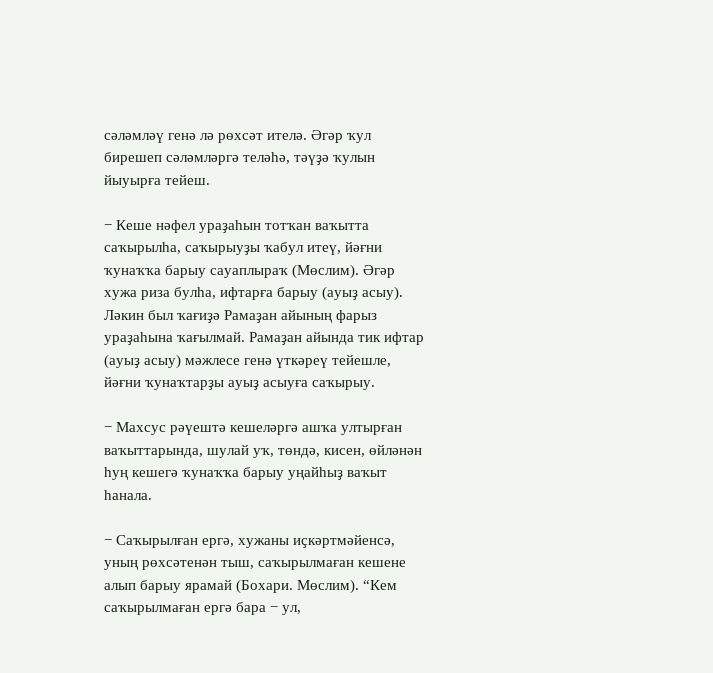сәләмләү генә лә рөхсәт ителә. Әгәр ҡул бирешеп сәләмләргә теләһә, тәүҙә ҡулын йыуырға тейеш.

− Кеше нәфел ураҙаһын тотҡан ваҡытта саҡырылһа, саҡырыуҙы ҡабул итеү, йәғни ҡунаҡҡа барыу сауаплыраҡ (Мөслим). Әгәр хужа риза булһа, ифтарға барыу (ауыҙ асыу). Ләкин был ҡағиҙә Рамаҙан айының фарыз ураҙаһына ҡағылмай. Рамаҙан айында тик ифтар (ауыҙ асыу) мәжлесе генә үткәреү тейешле, йәғни ҡунаҡтарҙы ауыҙ асыуға саҡырыу.

− Махсус рәүештә кешеләргә ашҡа ултырған ваҡыттарында, шулай уҡ, төндә, кисен, өйләнән һуң кешегә ҡунаҡҡа барыу уңайһыҙ ваҡыт һанала.

− Саҡырылған ергә, хужаны иҫкәртмәйенсә, уның рөхсәтенән тыш, саҡырылмаған кешене алып барыу ярамай (Бохари. Мөслим). “Кем саҡырылмаған ергә бара − ул,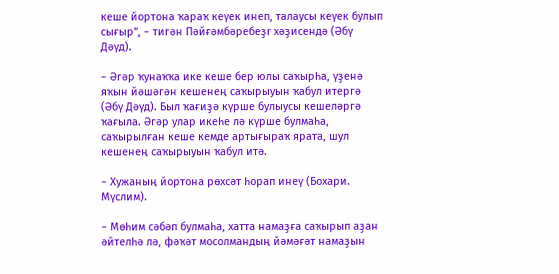кеше йортона ҡараҡ кеүек инеп, талаусы кеүек булып сығыр”, − тигән Пәйғәмбәребеҙr хәҙисендә (Әбү Дәүд).

− Әгәр ҡунаҡҡа ике кеше бер юлы саҡырһа, үҙенә яҡын йәшәгән кешенең саҡырыуын ҡабул итергә (Әбү Дәүд). Был ҡағиҙә күрше булыусы кешеләргә ҡағыла. Әгәр улар икеһе лә күрше булмаһа, саҡырылған кеше кемде артығыраҡ ярата, шул кешенең саҡырыуын ҡабул итә.

− Хужаның йортона рөхсәт һорап инеү (Бохари. Мүслим).

− Мөһим сәбәп булмаһа, хатта намаҙға саҡырып аҙан әйтелһә лә, фәҡәт мосолмандың йәмәғәт намаҙын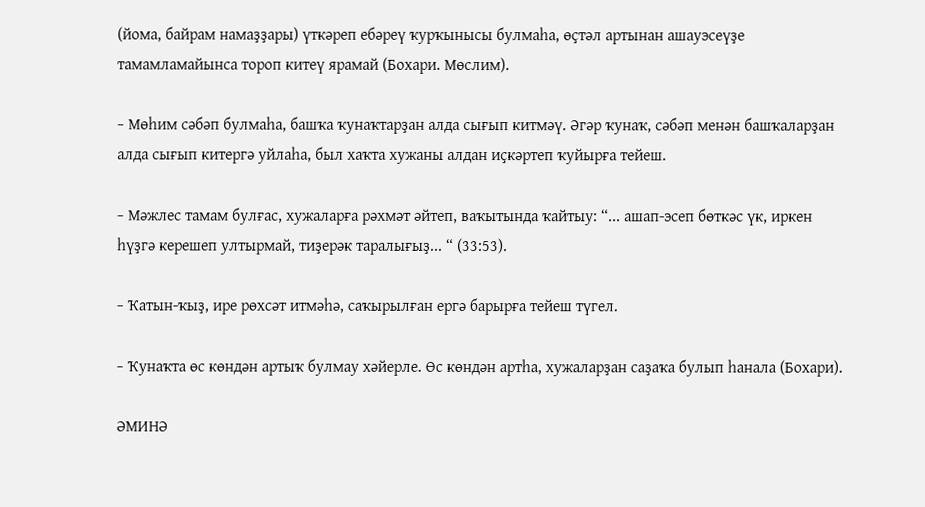(йома, байрам намаҙҙары) үткәреп ебәреү ҡурҡынысы булмаһа, өҫтәл артынан ашауэсеүҙе тамамламайынса тороп китеү ярамай (Бохари. Мөслим).

− Мөһим сәбәп булмаһа, башҡа ҡунаҡтарҙан алда сығып китмәү. Әгәр ҡунаҡ, сәбәп менән башҡаларҙан алда сығып китергә уйлаһа, был хаҡта хужаны алдан иҫкәртеп ҡуйырға тейеш.

− Мәжлес тамам булғас, хужаларға рәхмәт әйтеп, ваҡытында ҡайтыу: “... ашап-эсеп бөткәс үк, иркен һүҙгә керешеп ултырмай, тиҙерәк таралығыҙ... “ (33:53).

− Ҡатын-ҡыҙ, ире рөхсәт итмәһә, саҡырылған ергә барырға тейеш түгел.

− Ҡунаҡта өс көндән артыҡ булмау хәйерле. Өс көндән артһа, хужаларҙан саҙаҡа булып һанала (Бохари).

ӘМИНӘ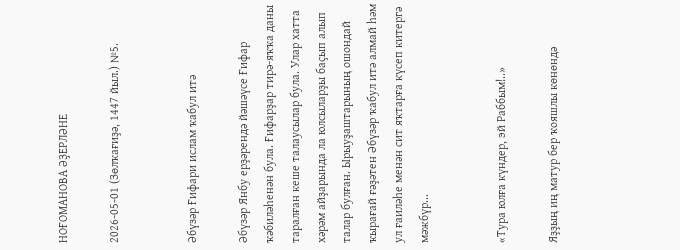НОҒОМАНОВА ӘҘЕРЛӘНЕ

2026-05-01 (Зөлҡағиҙә, 1447 йыл.) №5.


Әбүзәр Ғифари ислам ҡабул итә

Әбүзәр Янбу ерҙәрендә йәшәүсе Ғифар ҡәбиләһенән була. Ғифарҙар тирә-яҡҡа даны таралған кеше талаусылар була. Улар хатта хәрәм айҙарында ла юлсыларҙы баҫып алып талар булған. Ырыуҙаштарының ошондай ҡырағай ғәҙәтен Әбүзәр ҡабул итә алмай һәм ул ғаиләһе менән сит яҡтарға күсеп китергә мәжбүр...


«Тура юлға күндер, эй Раббым!..»

Яҙҙың иң матур бер ҡояшлы көнөндә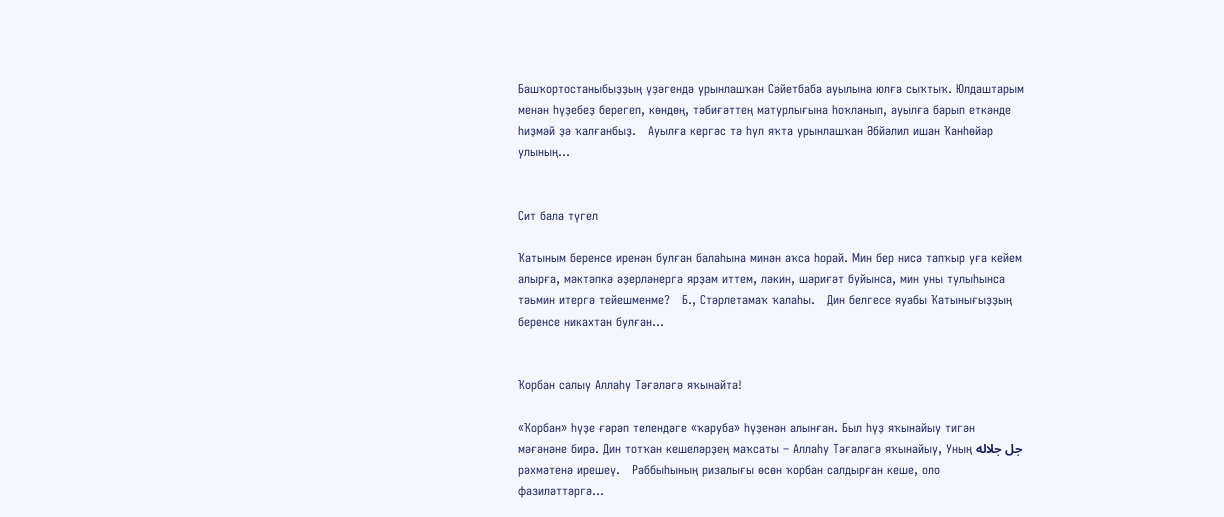Башҡортостаныбыҙҙың үҙәгендә урынлашҡан Сәйетбаба ауылына юлға сыҡтыҡ. Юлдаштарым менән һүҙебеҙ берегеп, көндөң, тәбиғәттең матурлығына һоҡланып, ауылға барып еткәнде һиҙмәй ҙә ҡалғанбыҙ.   Ауылға кергәс тә һул яҡта урынлашҡан Әбйәлил ишан Ҡанһөйәр улының...


Сит бала түгел

Ҡатыным беренсе иренән булған балаһына минән аҡса һорай. Мин бер нисә тапҡыр уға кейем алырға, мәктәпкә әҙерләнергә ярҙам иттем, ләкин, шәриғәт буйынса, мин уны тулыһынса тәьмин итергә тейешменме?   Б., Стәрлетамаҡ ҡалаһы.   Дин белгесе яуабы Ҡатынығыҙҙың беренсе никахтан булған...


Ҡорбан салыу Аллаһу Тәғәләгә яҡынайта!

«Ҡорбан» һүҙе ғәрәп телендәге «ҡаруба» һүҙенән алынған. Был һүҙ яҡынайыу тигән мәғәнәне бирә. Дин тотҡан кешеләрҙең маҡсаты – Аллаһу Тәғәләгә яҡынайыу, Уның جل جلاله рәхмәтенә ирешеү.   Раббыһының ризалығы өсөн ҡорбан салдырған кеше, оло фазиләттәргә...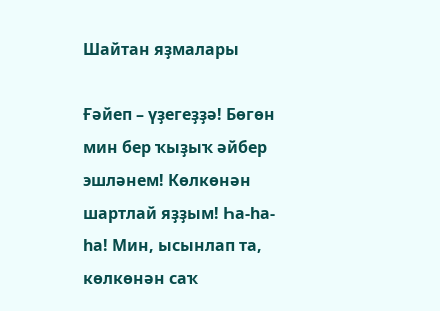Шайтан яҙмалары

Ғәйеп – үҙегеҙҙә! Бөгөн мин бер ҡыҙыҡ әйбер эшләнем! Көлкөнән шартлай яҙҙым! Һа-һа-һа! Мин, ысынлап та, көлкөнән саҡ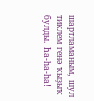шартламаным, шул тиклем генә ҡыҙыҡ булды. Һа-һа-һа!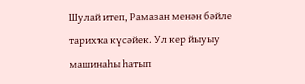Шулай итеп, Рамазан менән бәйле тарихҡа күсәйек. Ул кер йыуыу машинаһы һатып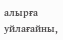алырға уйлағайны,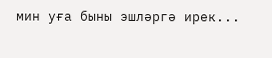мин уға быны эшләргә ирек...